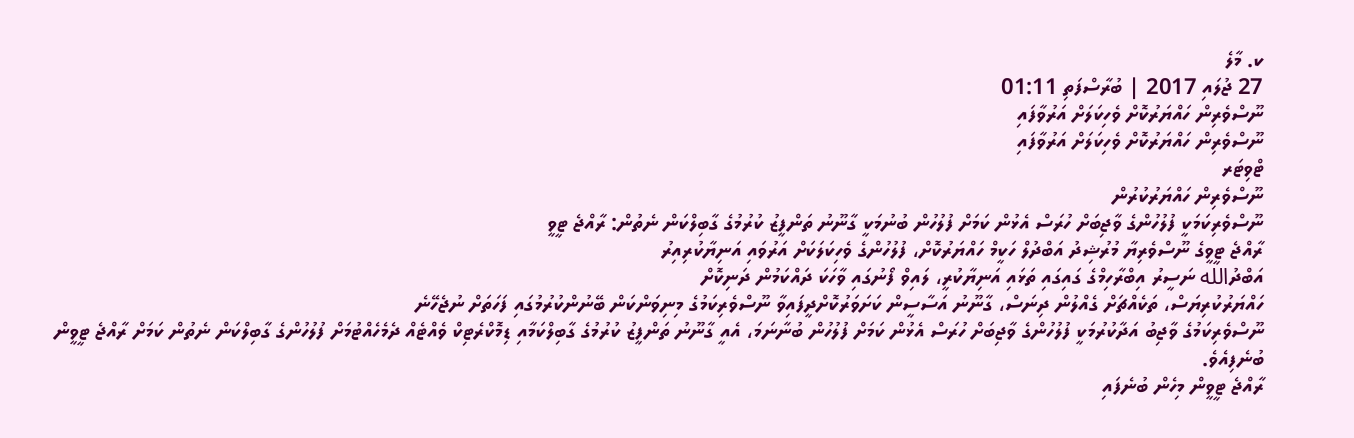ކ. މާލެ
27 ޖުލައި 2017 | ބުރާސްފަތި 01:11
ނޫސްވެރިން ހައްޔަރުކޮށް ވެހިކަލަށް އަރުވާފައި
ނޫސްވެރިން ހައްޔަރުކޮށް ވެހިކަލަށް އަރުވާފައި
ޓްވިޓަރ
ނޫސްވެރިން ހައްޔަރުކުރުން
ނޫސްވެރިކަމަކީ ފުލުހުންގެ ވާޖިބަށް ހުރަސް އެޅުން ކަމަށް ފުލުހުން ބުނުމަކީ ގާނޫނު ތަންފީޒު ކުރުމުގެ ގާބިލްކަން ނެތުން: ރާއްޖެ ޓީވީ
ރާއްޖެ ޓީވީގެ ނޫސްވެރިޔާ މުރުޝިދު އަބްދުލް ހަކީމް ހައްޔަރުކޮށް، ފުލުހުންގެ ވެހިކަލަކަށް އަރުވައި އަނިޔާކުރިއިރު
އަބްދުالله ނަސީރު އިބްރާހިމްގެ ގައިގައި ތަޅައި އަނިޔާކުރީ، ލައިވް ފޯނުގައި ވާހަކަ ދައްކަމުން ދަނިކޮށް
ހައްޔަރުކުރިޔަސް، ތަކެއްޗަށް ގެއްލުން ދިނަސް، ގާނޫނު އަސާސީން ކަށަވަރުކޮށްދީފައިވާ ނޫސްވެރިކަމުގެ މިނިވަންކަން ބޭނުންކުރުމުގައި ފަހަތަށް ނުޖެހޭނެ
ނޫސްވެރިކަމުގެ ވާޖިބު އަދާކުރުމަކީ ފުލުހުންގެ ވާޖިބަށް ހުރަސް އެޅުން ކަމަށް ފުލުހުން ބުނާނަމަ، އެއީ ގާނޫނު ތަންފީޒު ކުރުމުގެ ގާބިލްކަމާއި ޑިމޮކްރެޓިކް ވެއްޓެއް ދެމެހެއްޓުމަށް ފުލުހުންގެ ގާބިލްކަން ނެތުން ކަމަށް ރާއްޖެ ޓީވީން ބުނެފިއެވެ.
ރާއްޖެ ޓީވީން މިހެން ބުނެފައި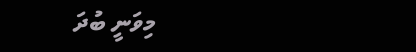މިވަނީ ބުދަ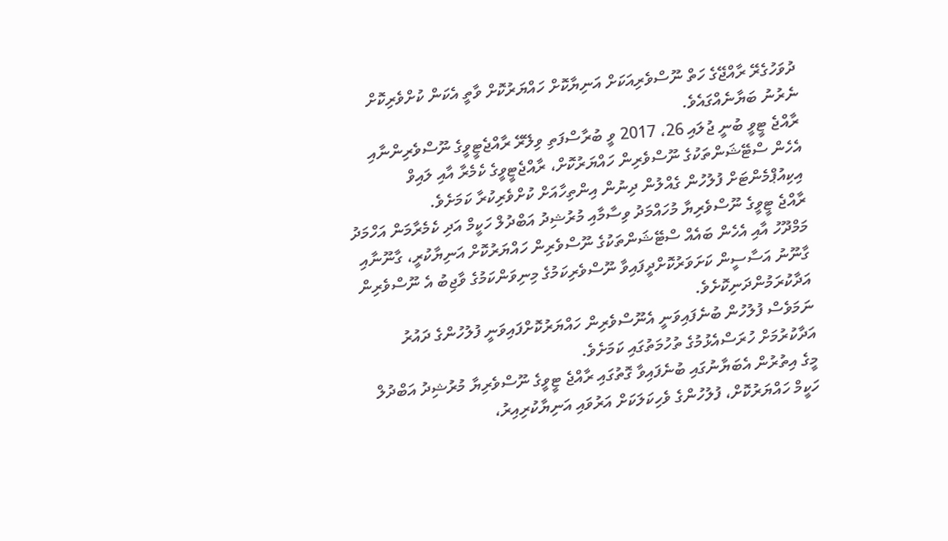ދުވަހުގެރޭ ރާއްޖޭގެ ހަތް ނޫސްވެރިއަކަށް އަނިޔާކޮށް ހައްޔަރުކޮށް ވާތީ އެކަން ކުށްވެރިކޮށް ނެރުނު ބަޔާނެއްގައެވެ.
ރާއްޖެ ޓީވީ ބުނީ ޖުލައި 26، 2017 ވީ ބުރާސްފަތި ވިލޭރޭ ރާއްޖެޓީވީގެ ނޫސްވެރިންނާއި އެހެން ސްޓޭޝަންތަކުގެ ނޫސްވެރިން ހައްޔަރުކޮށް، ރާއްޖެޓީވީގެ ކެމެރާ އާއި ލައިވް އިކިއުޕްމެންޓަށް ފުލުހުން ގެއްލުން ދިނުން އިންތިހާއަށް ކުށްވެރިކުރާ ކަމަށެވެ.
ރާއްޖެ ޓީވީގެ ނޫސްވެރިޔާ މުހައްމަދު ވިސާމާއި މުރުޝިދު އަބްދުލް ހަކީމް އަދި ކެމެރާމަން އަހްމަދު މަމްދޫހު އާއި އެހެން ބައެއް ސްޓޭޝަންތަކުގެ ނޫސްވެރިން ހައްޔަރުކޮށް އަނިޔާކުރީ، ގާނޫނާއި ގާނޫނު އަސާސީން ކަށަވަރުކޮށްދީފައިވާ ނޫސްވެރިކަމުގެ މިނިވަންކަމުގެ ވާޖިބު އެ ނޫސްވެރިން އަދާކުރަމުންދަނިކޮށެވެ.
ނަމަވެސް ފުލުހުން ބުނެފައިވަނީ އެނޫސްވެރިން ހައްޔަރުކޮށްފައިވަނީ ފުލުހުންގެ ދައުރު އަދާކުރުމަށް ހުރަސްއެޅުމުގެ ތުހުމަތުގައި ކަމަށެވެ.
މީގެ އިތުރުން އެބަޔާނުގައި ބުނެފައިވާ ގޮތުގައި ރާއްޖެ ޓީވީގެ ނޫސްވެރިޔާ މުރުޝިދު އަބްދުލް ހަކީމް ހައްޔަރުކޮށް، ފުލުހުންގެ ވެހިކަލަކަށް އަރުވައި އަނިޔާކުރިއިރު،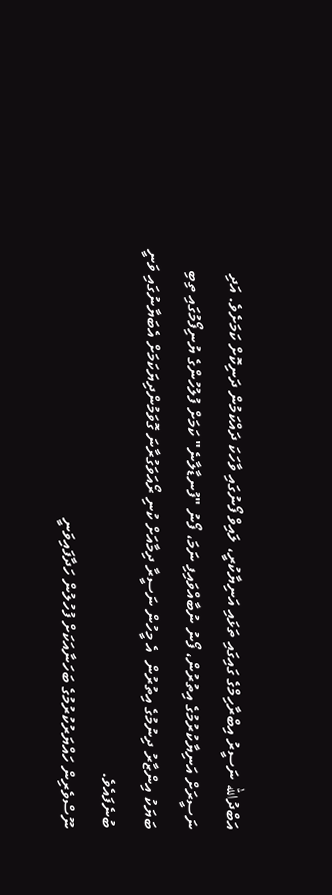އަބްދުالله ނަސީރު އިބްރާހިމްގެ ގައިގައި ތަޅައި އަނިޔާކުރީ، ލައިވް ފޯނުގައި ވާހަކަ ދައްކަމުން ދަނިކޮށް ކަމަށެވެ. އަދި ނަސީރަށް އަނިޔާކުރުމުގެ އިތުރުން، ފޯނު ނުބާއްވައިފި ނަމަ، ފޯނު "ފުނޑާލާނެ" ކަމަށް ފުލުހުންގެ ޔުނިފޯމުގައި ތިބި ބަޔަކު އިންޒާރު ދިނުމުގެ އިތުރުން  އެ މީހުން ނަސީރާ ދިމާއަށް ކުނި ރޯއަވަގުރާނަ ގޮވަމުންދިޔަކަމަށް އެބަޔާނުގައި ވަނީ ބުނެފައެވެ.
ނޫސްވެރިން ހައްޔަރުކުރުމުގެ ބަހަނާއަކަށް ފުހުލުން ހަދާފައިވަނީ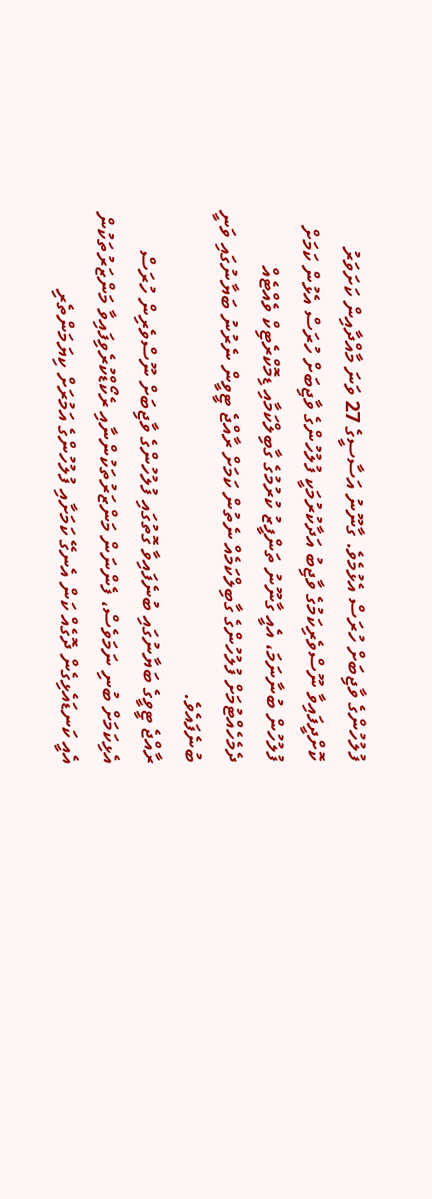ފުލުހުންގެ ވާޖިބަށް ހުރަސް އެޅުމެވެ. ގާނޫނު އަސާސީގެ 27 ވަނަ މާއްދާއިން ކަށަވަރު ކޮށްދީފައިވާ ނޫސްވެރިކަމުގެ ވާޖިބު އަދާކުރުމަކީ ފުލުހުންގެ ވާޖިބަށް ހުރަސް އެޅުން ކަމަށް ފުލުހުން ބުނާނަމަ، އެއީ ގާނޫނު ތަންފީޒު ކުރުމުގެ ގާބިލްކަމާއި ޑިމޮކްރެޓިކް ވެއްޓެއް ދެމެހެއްޓުމަށް ފުލުހުންގެ ގާބިލްކަމެއް ނެތުން ކަމަށް ރާއްޖެ ޓީވީން ނެރުނު ބަޔާނުގައި ވަނީ ބުނެފައެވެ.
ރާއްޖެ ޓީވީގެ ބަޔާނުގައި ބުނެފައިވާ ގޮތުގައި ފުލުހުންގެ ވާޖިބަށް ނޫސްވެރިން ހުރަސް އެޅިކަމަށް ބުނި ނަމަވެސް، ފެންނަން މަންޒަރުތަކުންނާއި ރެކޯޑްކުރެވިފައިވާ މަންޒަރުތަކުން އެއީ ކަނޑައެޅިގެން ދޮގެއް ކަން އެނގޭ ކަމަށާއި ފުލުހުންގެ އަމުރަށް ކިޔަމަންތެރި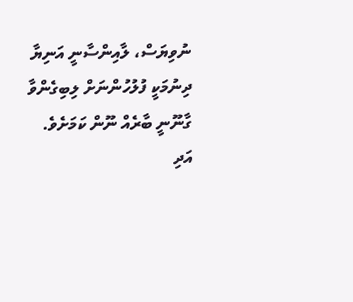ނުވިޔަސް، ލާއިންސާނީ އަނިޔާ ދިނުމަކީ ފުލުހުންނަށް ލިބިގެންވާ ގާނޫނީ ބާރެއް ނޫން ކަމަށެވެ.
އަދި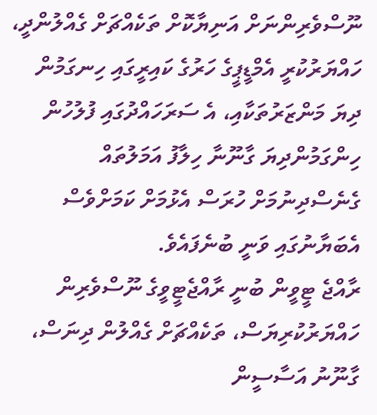ނޫސްވެރިންނަށް އަނިޔާކޮށް ތަކެއްޗަށް ގެއްލުންދީ، ހައްޔަރުކުރީ އެމްޑީޕީގެ ހަރުގެ ކައިރީގައި ހިނގަމުން ދިޔަ މަންޒަރުތަކާއި، އެ ސަރަހައްދުގައި ފުލުހުން ހިންގަމުންދިޔަ ގާނޫނާ ހިލާފު އަމަލުތައް ގެނެސްދިނުމަށް ހުރަސް އެޅުމަށް ކަމަށްވެސް އެބަޔާނުގައި ވަނީ ބުނެފައެވެ.
ރާއްޖެ ޓީވީން ބުނީ ރާއްޖެޓީވީގެ ނޫސްވެރިން ހައްޔަރުކުރިޔަސް، ތަކެއްޗަށް ގެއްލުން ދިނަސް، ގާނޫނު އަސާސީން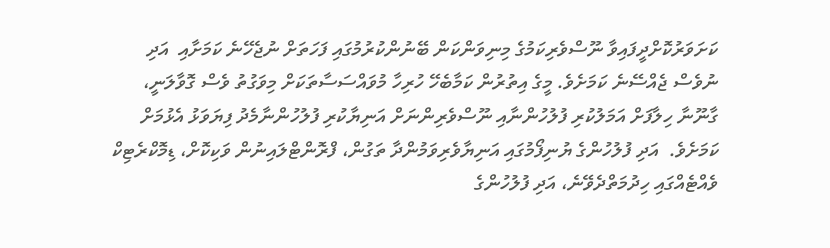ކަށަވަރުކޮށްދީފައިވާ ނޫސްވެރިކަމުގެ މިނިވަންކަން ބޭނުންކުރުމުގައި ފަހަތަށް ނުޖެހޭނެ ކަމަށާއި  އަދި ނުވެސް ޖެއްސޭނެ ކަމަށެވެ. މީގެ އިތުރުން ކަމާބެހޭ ހުރިހާ މުވައްސަސާތަކަށް މިވަގުތު ވެސް ގޮވާލަނީ، ގާނޫނާ ހިލާފަށް އަމަލުކުރި ފުލުހުންނާއި ނޫސްވެރިންނަށް އަނިޔާކުރި ފުލުހުންނާމެދު ފިޔަވަޅު އެޅުމަށް ކަމަށެވެ.  އަދި ފުލުހުންގެ ޔުނިފޯމުގައި އަނިޔާވެރިވަމުންދާ ތަގުން، ފްރޮންޓްލައިނުން ވަކިކޮށް، ޑިމޮކްރެޓިކް ވެއްޓެއްގައި ހިދުމަތްދެވޭނެ، އަދި ފުލުހުންގެ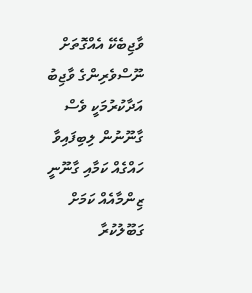ވާޖިބެކޭ އެއްގޮތަށް ނޫސްވެރިންގެ ވާޖިބު އަދާކުރުމަކީ ވެސް ގާނޫނުން ލިބިފައިވާ ހައްގެއް ކަމާއި ގާނޫނީ ޒިންމާއެއް ކަމަށް ގަބޫލުކުރާ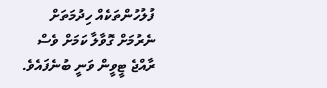ފުލުހުންތަކެއް ހިދުމަތަށް ނެރުމަށް ގޮވާލާ ކަމަށް ވެސް ރާއްޖެ ޓީވީން ވަނީ ބުނެފައެވެ.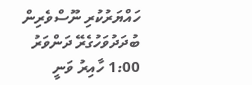ހައްޔަރުކުރި ނޫސްވެރިން ބުދަދުވަހުގެރޭ ދަންވަރު 1:00 ހާއިރު ވަނީ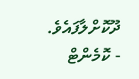ދޫކޮށްލާފައެވެ.
- ކޮމެންޓް